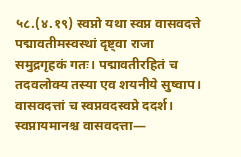५८.(४.१९) स्वप्नो यथा स्वप्न वासवदत्ते पद्मावतीमस्वस्थां दृष्ट्वा राजा समुद्रगृहकं गतः। पद्मावतीरहितं च तदवलोक्य तस्या एव शयनीये सुष्वाप। वासवदत्तां च स्वप्नवदस्वप्ने ददर्श। स्वप्नायमानश्च वासवदत्ता—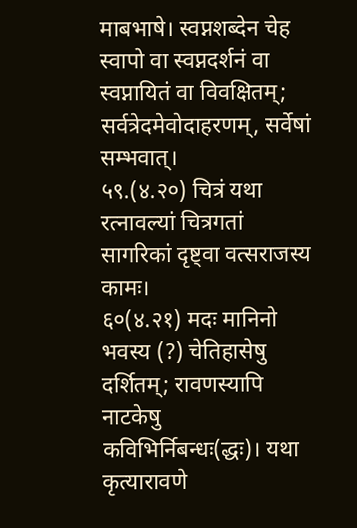माबभाषे। स्वप्नशब्देन चेह स्वापो वा स्वप्नदर्शनं वा स्वप्नायितं वा विवक्षितम्; सर्वत्रेदमेवोदाहरणम्, सर्वेषां सम्भवात्।
५९.(४.२०) चित्रं यथा रत्नावल्यां चित्रगतां सागरिकां दृष्ट्वा वत्सराजस्य कामः।
६०(४.२१) मदः मानिनो भवस्य (?) चेतिहासेषु दर्शितम्; रावणस्यापि नाटकेषु कविभिर्निबन्धः(द्धः)। यथा कृत्यारावणे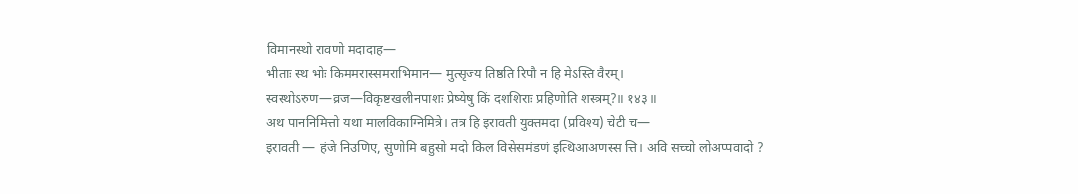विमानस्थो रावणो मदादाह—
भीताः स्थ भोः किममरास्समराभिमान— मुत्सृज्य तिष्ठति रिपौ न हि मेऽस्ति वैरम्।
स्वस्थोऽरुण—व्रज—विकृष्टखलीनपाशः प्रेष्येषु किं दशशिराः प्रहिणोति शस्त्रम्?॥ १४३॥
अथ पाननिमित्तो यथा मालविकाग्निमित्रे। तत्र हि इरावती युक्तमदा (प्रविश्य) चेटी च—
इरावती — हंजे निउणिए, सुणोमि बहुसो मदो किल विसेसमंडणं इत्थिआअणस्स त्ति। अवि सच्चो लोअप्पवादो ?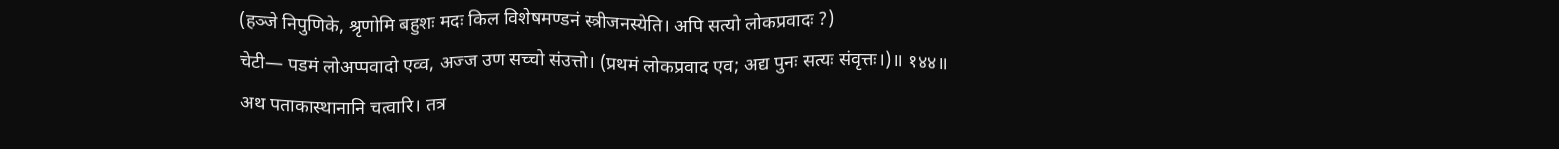(हञ्जे निपुणिके, श्रृणोमि बहुशः मदः किल विशेषमण्डनं स्त्रीजनस्येति। अपि सत्यो लोकप्रवादः ?)
चेटी— पडमं लोअप्पवादो एव्व, अज्ज उण सच्चो संउत्तो। (प्रथमं लोकप्रवाद एव; अद्य पुनः सत्यः संवृत्तः।)॥ १४४॥
अथ पताकास्थानानि चत्वारि। तत्र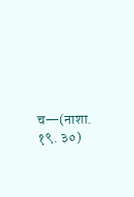च—(नाशा. १९. ३०)